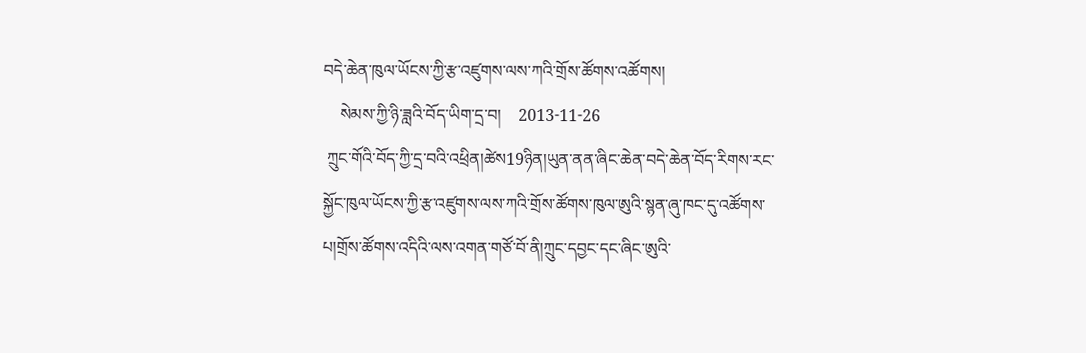བདེ་ཆེན་ཁུལ་ཡོངས་ཀྱི་རྩ་འཛུགས་ལས་ཀའི་གྲོས་ཚོགས་འཚོགས།
    སེམས་ཀྱི་ཉི་ཟླའི་བོད་ཡིག་དྲ་བ།    2013-11-26
 ཀྲུང་གོའི་བོད་ཀྱི་དྲ་བའི་འཕྲིན།ཚེས19ཉིན།ཡུན་ནན་ཞིང་ཆེན་བདེ་ཆེན་བོད་རིགས་རང་སྐྱོང་ཁུལ་ཡོངས་ཀྱི་རྩ་འཛུགས་ལས་ཀའི་གྲོས་ཚོགས་ཁུལ་ཨུའི་སྙན་ཞུ་ཁང་དུ་འཚོགས་པ།གྲོས་ཚོགས་འདིའི་ལས་འགན་གཙོ་བོ་ནི།ཀྲུང་དབྱང་དང་ཞིང་ཨུའི་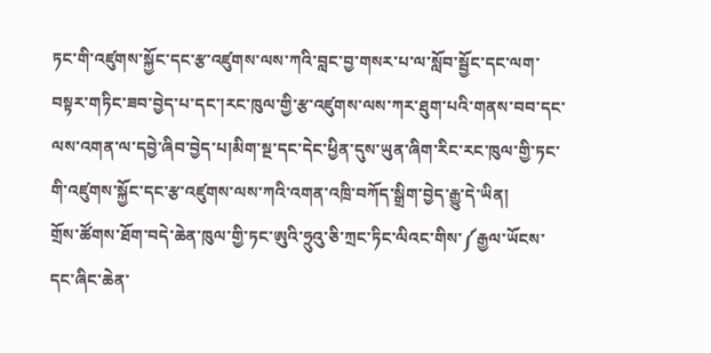ཏང་གི་འཛུགས་སྐྱོང་དང་རྩ་འཛུགས་ལས་ཀའི་བླང་བྱ་གསར་པ་ལ་སློབ་སྦྱོང་དང་ལག་བསྟར་གཏིང་ཟབ་བྱེད་པ་དང་།རང་ཁུལ་གྱི་རྩ་འཛུགས་ལས་ཀར་ཐུག་པའི་གནས་བབ་དང་ལས་འགན་ལ་དབྱེ་ཞིབ་བྱེད་པ།མིག་སྔ་དང་དེང་ཕྱིན་དུས་ཡུན་ཞིག་རིང་རང་ཁུལ་གྱི་ཏང་གི་འཛུགས་སྐྱོང་དང་རྩ་འཛུགས་ལས་ཀའི་འགན་འཁྲི་བཀོད་སྒྲིག་བྱེད་རྒྱུ་དེ་ཡིན།
གྲོས་ཚོགས་ཐོག་བདེ་ཆེན་ཁུལ་གྱི་ཏང་ཨུའི་ཧྲུའུ་ཅི་ཀྲང་ཏིང་ལིའང་གིས་༼རྒྱལ་ཡོངས་དང་ཞིང་ཆེན་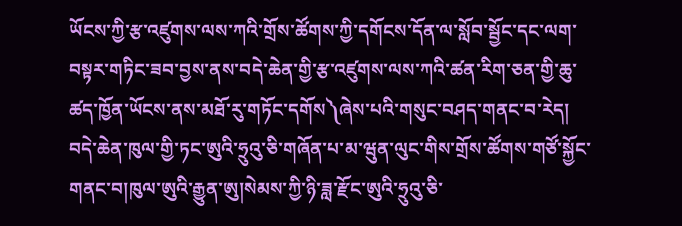ཡོངས་ཀྱི་རྩ་འཛུགས་ལས་ཀའི་གྲོས་ཚོགས་ཀྱི་དགོངས་དོན་ལ་སློབ་སྦྱོང་དང་ལག་བསྟར་གཏིང་ཟབ་བྱས་ནས་བདེ་ཆེན་གྱི་རྩ་འཛུགས་ལས་ཀའི་ཚན་རིག་ཅན་གྱི་ཆུ་ཚད་ཁྱོན་ཡོངས་ནས་མཐོ་རུ་གཏོང་དགོས༽ཞེས་པའི་གསུང་བཤད་གནང་བ་རེད།
བདེ་ཆེན་ཁུལ་གྱི་ཏང་ཨུའི་ཧྲུའུ་ཅི་གཞོན་པ་མ་ཝུན་ལུང་གིས་གྲོས་ཚོགས་གཙོ་སྐྱོང་གནང་བ།ཁུལ་ཨུའི་རྒྱུན་ཨུ།སེམས་ཀྱི་ཉི་ཟླ་རྫོང་ཨུའི་ཧྲུའུ་ཅི་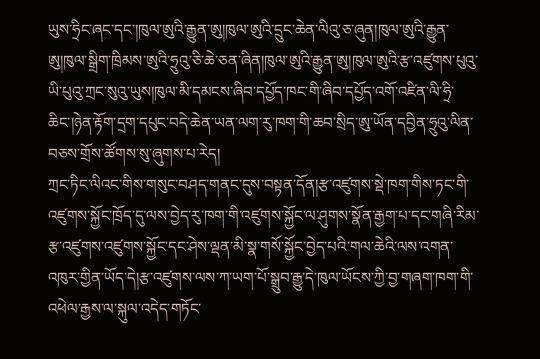ཡུས་ཧྲིང་ཞང་དང་།ཁུལ་ཨུའི་རྒྱུན་ཨུ།ཁུལ་ཨུའི་དྲུང་ཆེན་ལིའུ་ཅ་ཞུན།ཁུལ་ཨུའི་རྒྱུན་ཨུ།ཁུལ་སྒྲིག་ཁྲིམས་ཨུའི་ཧྲུའུ་ཅི་ཆེ་ཅན་ཞིན།ཁུལ་ཨུའི་རྒྱུན་ཨུ།ཁུལ་ཨུའི་རྩ་འཛུགས་པུའུ་ཡི་པུའུ་ཀྲང་སུའུ་ཡུས།ཁུལ་མི་དམངས་ཞིབ་དཔྱོད་ཁང་གི་ཞིབ་དཔྱོད་འགོ་འཛིན་ལི་ཧྲི་ཆིང་།ཉེན་རྟོག་དྲག་དཔུང་བདེ་ཆེན་ཡན་ལག་རུ་ཁག་གི་ཆབ་སྲིད་ཨུ་ཡོན་དབྱིན་ཧྲུའུ་ལིན་བཅས་གྲོས་ཚོགས་སུ་ཞུགས་པ་རེད།
ཀྲང་ཏིང་ལིའང་གིས་གསུང་བཤད་གནང་དུས་བསྟན་དོན།རྩ་འཛུགས་སྡེ་ཁག་གིས་ཏང་གི་འཛུགས་སྐྱོང་ཁྲོད་དུ་ལས་བྱེད་རུ་ཁག་གི་འཛུགས་སྐྱོང་ལ་ཤུགས་སྣོན་རྒྱག་པ་དང་གཞི་རིམ་རྩ་འཛུགས་འཛུགས་སྐྱོང་དང་ཤེས་ལྡན་མི་སྣ་གསོ་སྐྱོང་བྱེད་པའི་གལ་ཆེའི་ལས་འགན་འཁུར་གྱིན་ཡོད་དེ།རྩ་འཛུགས་ལས་ཀ་ཡག་པོ་སྒྲུབ་རྒྱུ་དེ་ཁུལ་ཡོངས་ཀྱི་བྱ་གཞག་ཁག་གི་འཕེལ་རྒྱས་ལ་སྐུལ་འདེད་གཏོང་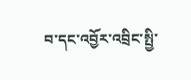བ་དང་འབྱོར་འབྲིང་སྤྱི་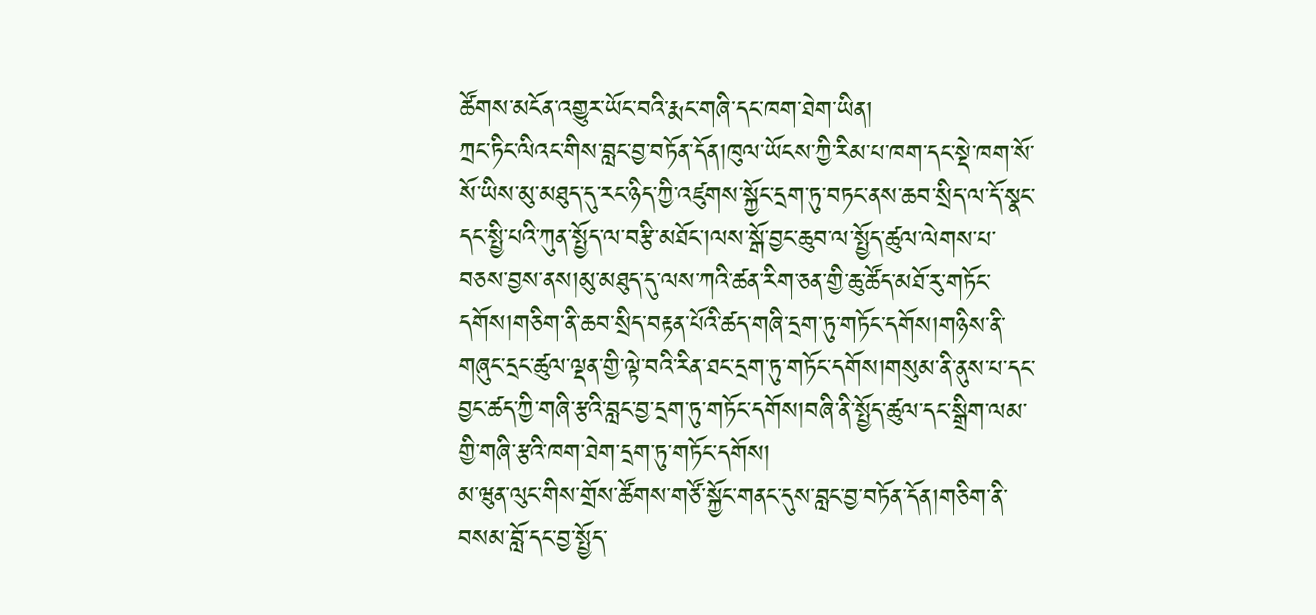ཚོགས་མངོན་འགྱུར་ཡོང་བའི་རྨང་གཞི་དང་ཁག་ཐེག་ཡིན།
ཀྲང་ཏིང་ལིའང་གིས་བླང་བྱ་བཏོན་དོན།ཁུལ་ཡོངས་ཀྱི་རིམ་པ་ཁག་དང་སྡེ་ཁག་སོ་སོ་ཡིས་མུ་མཐུད་དུ་རང་ཉིད་ཀྱི་འཛུགས་སྐྱོང་དྲག་ཏུ་བཏང་ནས་ཆབ་སྲིད་ལ་དོ་སྣང་དང་སྤྱི་པའི་ཀུན་སྤྱོད་ལ་བརྩི་མཐོང་།ལས་སྒོ་བྱང་ཆུབ་ལ་སྤྱོད་ཚུལ་ལེགས་པ་བཅས་བྱས་ནས།མུ་མཐུད་དུ་ལས་ཀའི་ཚན་རིག་ཅན་གྱི་ཆུ་ཚོད་མཐོ་རུ་གཏོང་དགོས།གཅིག་ནི་ཆབ་སྲིད་བརྟན་པོའི་ཚད་གཞི་དྲག་ཏུ་གཏོང་དགོས།གཉིས་ནི་གཞུང་དྲང་ཚུལ་ལྡན་གྱི་ལྟེ་བའི་རིན་ཐང་དྲག་ཏུ་གཏོང་དགོས།གསུམ་ནི་ནུས་པ་དང་བྱང་ཚད་ཀྱི་གཞི་རྩའི་བླང་བྱ་དྲག་ཏུ་གཏོང་དགོས།བཞི་ནི་སྤྱོད་ཚུལ་དང་སྒྲིག་ལམ་གྱི་གཞི་རྩའི་ཁག་ཐེག་དྲག་ཏུ་གཏོང་དགོས།
མ་ཝུན་ལུང་གིས་གྲོས་ཚོགས་གཙོ་སྐྱོང་གནང་དུས་བླང་བྱ་བཏོན་དོན།གཅིག་ནི་བསམ་བློ་དང་བྱ་སྤྱོད་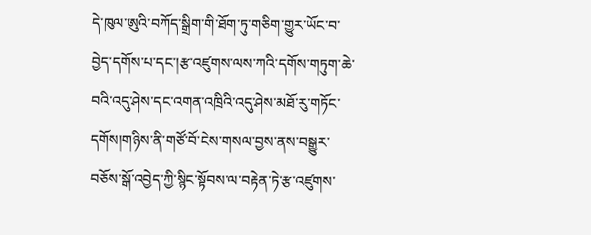དེ་ཁུལ་ཨུའི་བཀོད་སྒྲིག་གི་ཐོག་ཏུ་གཅིག་གྱུར་ཡོང་བ་བྱེད་དགོས་པ་དང་།རྩ་འཛུགས་ལས་ཀའི་དགོས་གཏུག་ཆེ་བའི་འདུ་ཤེས་དང་འགན་འཁྲིའི་འདུ་ཤེས་མཐོ་རུ་གཏོང་དགོས།གཉིས་ནི་གཙོ་བོ་ངེས་གསལ་བྱས་ནས་བསྒྱུར་བཅོས་སྒོ་འབྱེད་ཀྱི་སྙིང་སྟོབས་ལ་བརྟེན་ཏེ་རྩ་འཛུགས་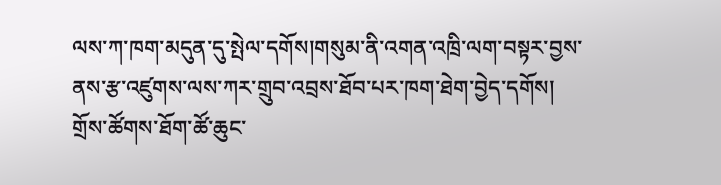ལས་ཀ་ཁག་མདུན་དུ་སྤེལ་དགོས།གསུམ་ནི་འགན་འཁྲི་ལག་བསྟར་བྱས་ནས་རྩ་འཛུགས་ལས་ཀར་གྲུབ་འབྲས་ཐོབ་པར་ཁག་ཐེག་བྱེད་དགོས།
གྲོས་ཚོགས་ཐོག་ཚོ་ཆུང་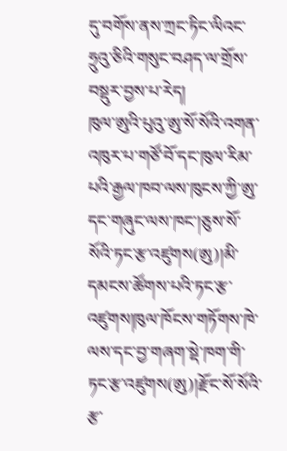དུ་བགོས་ནས་ཀྲང་ཏིང་ལིའང་ཧྲུའུ་ཅིའི་གསུང་བཤད་ལ་གྲོས་བསྡུར་བྱས་པ་རེད།
ཁུལ་ཨུའི་པུའུ་ཨུ་སོ་སོའི་འགན་འཁུར་པ་གཙོ་བོ་དང་ཁུལ་རིམ་པའི་རྒྱལ་ཁབ་ལས་ཁུངས་ཀྱི་ཨུ་དང་གཞུང་ལས་ཁང་།ཅུས་སོ་སོའི་ཏང་རྩ་འཛུགས(ཨུ)།མི་དམངས་ཚོགས་པའི་ཏང་རྩ་འཛུགས།ཁུལ་ཁོངས་གཏོགས་ཁེ་ལས་དང་བྱ་གཞག་སྡེ་ཁག་གི་ཏང་རྩ་འཛུགས(ཨུ)།རྫོང་སོ་སོའི་རྩ་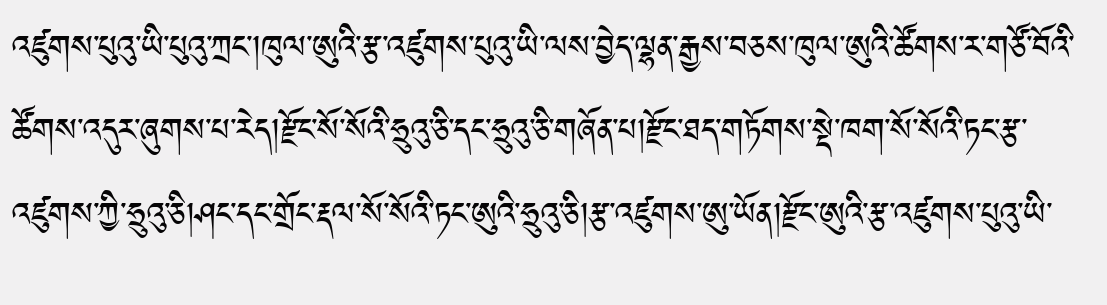འཛུགས་པུའུ་ཡི་པུའུ་ཀྲང་།ཁུལ་ཨུའི་རྩ་འཛུགས་པུའུ་ཡི་ལས་བྱེད་ལྷན་རྒྱས་བཅས་ཁུལ་ཨུའི་ཚོགས་ར་གཙོ་བོའི་ཚོགས་འདུར་ཞུགས་པ་རེད།རྫོང་སོ་སོའི་ཧྲུའུ་ཅི་དང་ཧྲུའུ་ཅི་གཞོན་པ།རྫོང་ཐད་གཏོགས་སྡེ་ཁག་སོ་སོའི་ཏང་རྩ་འཛུགས་ཀྱི་ཧྲུའུ་ཅི།ཤང་དང་གྲོང་རྡལ་སོ་སོའི་ཏང་ཨུའི་ཧྲུའུ་ཅི།རྩ་འཛུགས་ཨུ་ཡོན།རྫོང་ཨུའི་རྩ་འཛུགས་པུའུ་ཡི་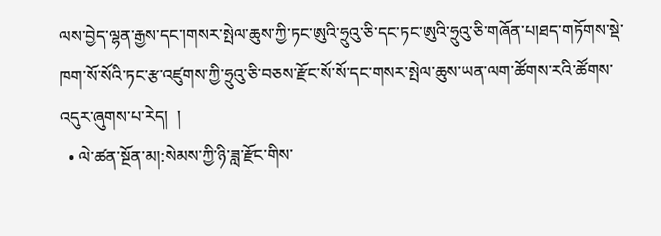ལས་བྱེད་ལྷན་རྒྱས་དང་།གསར་སྤེལ་ཆུས་ཀྱི་ཏང་ཨུའི་ཧྲུའུ་ཅི་དང་ཏང་ཨུའི་ཧྲུའུ་ཅི་གཞོན་པ།ཐད་གཏོགས་སྡེ་ཁག་སོ་སོའི་ཏང་རྩ་འཛུགས་ཀྱི་ཧྲུའུ་ཅི་བཅས་རྫོང་སོ་སོ་དང་གསར་སྤེལ་ཆུས་ཡན་ལག་ཚོགས་རའི་ཚོགས་འདུར་ཞུགས་པ་རེད།  །
  • ལེ་ཚན་སྔོན་མ།:སེམས་ཀྱི་ཉི་ཟླ་རྫོང་གིས་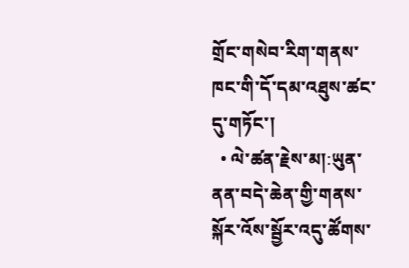གྲོང་གསེབ་རིག་གནས་ཁང་གི་དོ་དམ་འཐུས་ཚང་དུ་གཏོང་།
  • ལེ་ཚན་རྗེས་མ།:ཡུན་ནན་བདེ་ཆེན་གྱི་གནས་སྐོར་འོས་སྦྱོར་འདུ་ཚོགས་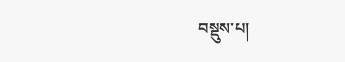བསྡུས་པ།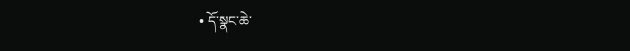• དོ་སྣང་ཆེ་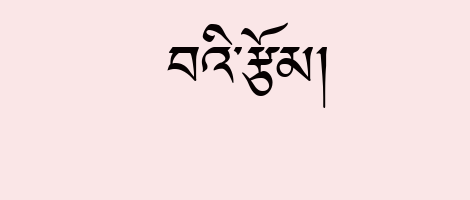བའི་རྩོམ།